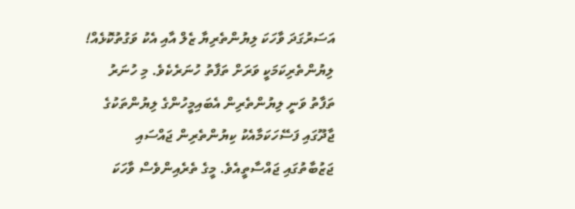އަސަރުގަދަ ވާހަކަ ލިޔުންތެރިޔާ ޒެލް އާއި އެކު ވަގުތުކޮޅެއް!
ލިޔުންތެރިކަމަކީ ވަރަށް ތަފާތު ހުނަރެކެވެ. މި ހުނަރު ތަފާތު ވަނީ ލިޔުންތެރިން އެބައިމީހުންގެ ލިޔުންތަކުގެ ޖާދޫގައި ފަސޭހަކަމާއެކު ކިޔުންތެރިން ޖައްސައި ޖަޒުބާތުގައި ޖައްސާތީއެވެ. މީގެ ތެރެއިންވެސް ވާހަކަ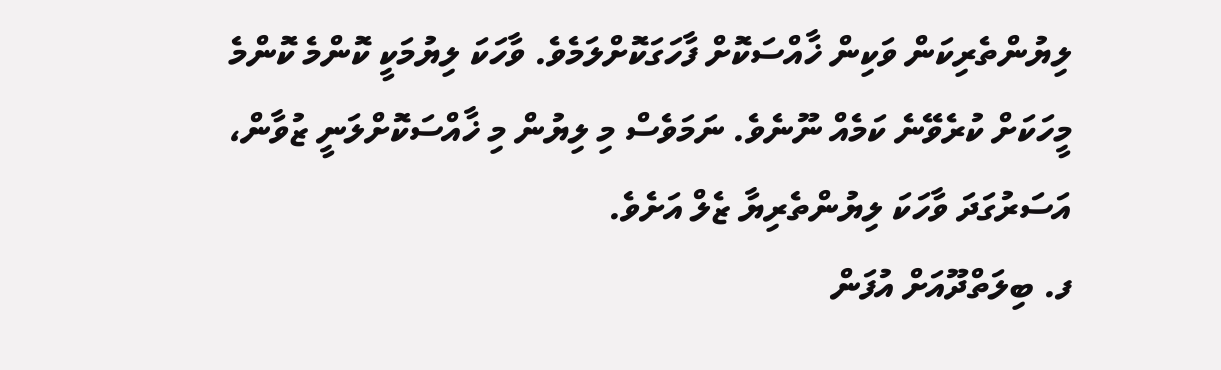ލިޔުންތެރިކަން ވަކިން ޚާއްސަކޮށް ފާހަގަކޮށްލަމެވެ. ވާހަކަ ލިޔުމަކީ ކޮންމެ ކޮންމެ މީހަކަށް ކުރެވޭނެ ކަމެއް ނޫނެވެ. ނަމަވެސް މި ލިޔުން މި ޚާއްސަކޮށްލަނީ ޒުވާން، އަސަރުގަދަ ވާހަކަ ލިޔުންތެރިޔާ ޒެލް އަށެވެ.
ފ. ބިލަތްދޫއަށް އުފަން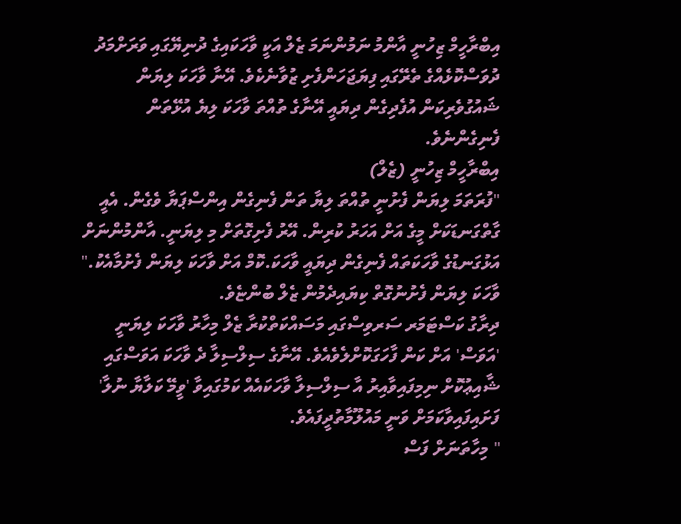އިބްރާހީމް ޒިހުނީ އާންމު ނަމުންނަމަ ޒެލް އަކީ ވާހަކައިގެ ދުނިޔޭގައި ވަރަށްމަދު ދުވަސްކޮޅެއްގެ ތެރޭގައި ފިޔަޖަހަންފެށި ޒުވާނެކެވެ. އޭނާ ވާހަކަ ލިޔަން ޝައުގުވެރިކަން އުފެދިގެން ދިޔައީ އޭނާގެ ތުއްތަ ވާހަކަ ލިޔެ އުޅޭތަން ފެނިގެންނެވެ.
އިބްރާހީމް ޒިހުނީ (ޒެލް)
"ފުރަތަމަ ލިޔަން ފެށުނީ ތުއްތަ ލިޔާ ތަން ފެނިގެން އިންސްޕަޔާ ވެގެން. އެއީ ގާތްގަނޑަކަށް މީގެ އަށް އަހަރު ކުރިން. އޭރު ފެށިގޮތަށް މި ލިޔަނީ. އާންމުންނަށް އަޅުގަނޑުގެ ވާހަކަތައް ފެނިގެން ދިޔައީ ވާހަކަ.ކޮމް އަށް ވާހަކަ ލިޔަން ފެށުމާއެކު." ވާހަކަ ލިޔަން ފެށުނުގޮތް ކިޔައިދެމުން ޒެލް ބުންޏެވެ.
ދިރާގު ކަސްޓަމަރ ސަރވިސްގައި މަސައްކަތްކުރާ ޒެލް މިހާރު ވާހަކަ ލިޔަނީ 'އަވަސް' އަށް ކަން ފާހަގަކޮށްލެވެއެވެ. އޭނާގެ ސިލްސިލާ ދެ ވާހަކަ އަވަސްގައި ޝާއިޢުކޮށް ނިމިފައިވާއިރު އާ ސިލްސިލާ ވާހަކައެއް ކަމުގައިވާ 'ވީމޭ ކަލާޔާ ނުލާ' ފަށައިފައިވާކަމަށް ވަނީ މައުލޫމާތުދީފައެވެ.
" މިހާތަނަށް ފަސް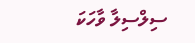ސިލްސިލާ ވާހަކަ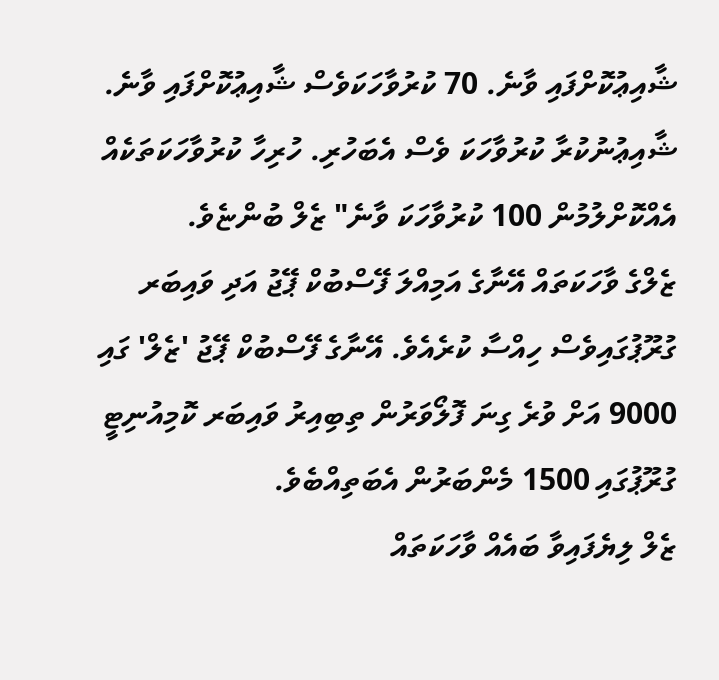ޝާއިޢުކޮށްފައި ވާނެ. 70 ކުރުވާހަކަވެސް ޝާއިޢުކޮށްފައި ވާނެ. ޝާއިޢުނުކުރާ ކުރުވާހަކަ ވެސް އެބަހުރި. ހުރިހާ ކުރުވާހަކަތަކެއް އެއްކޮށްލުމުން 100 ކުރުވާހަކަ ވާނެ" ޒެލް ބުންޏެވެ.
ޒެލްގެ ވާހަކަތައް އޭނާގެ އަމިއްލަ ފޭސްބުކް ޕޭޖު އަދި ވައިބަރ ގުރޫޕުގައިވެސް ހިއްސާ ކުރެއެވެ. އޭނާގެ ފޭސްބުކް ޕޭޖު 'ޒެލް' ގައި 9000 އަށް ވުރެ ގިނަ ފޮލޯވަރުން ތިބިއިރު ވައިބަރ ކޮމިއުނިޓީ ގުރޫޕުގައި 1500 މެންބަރުން އެބަތިއްބެވެ.
ޒެލް ލިޔެފައިވާ ބައެއް ވާހަކަތައް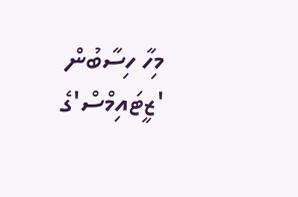މިހާ ހިސާބުން 'ޒީޓައިމްސް'ގެ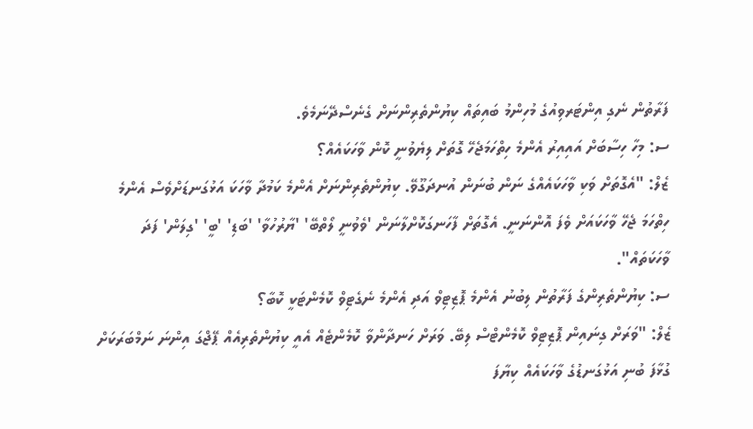ފަރާތުން ނެގި އިންޓަރވިއުގެ މުހިންމު ބައިތައް ކިޔުންތެރިންނަށް ގެނެސްދޭނަމެވެ.
ސ: މިހާ ހިސާބަށް އައިއިރު އެންމެ ހިތްހަމަޖެހޭ ގޮތަށް ލިޔެވުނީ ކޮން ވާހަކައެއް؟
ޒެލް: "އެގޮތަށް ވަކި ވާހަކައެއްގެ ނަން ބުނަން އުނދަގޫވޭ. ކިޔުންތެރިންނަށް އެންމެ ކަމުދާ ވާހަކަ އަޅުގަނޑަށްވެސް އެންމެ ހިތްހަމަ ޖެހޭ ވާހަކައަށް ވެފަ އޮންނަނީ. އެގޮތަށް ފާހަނގަކޮށްލާނަން 'ވެވުނީ ލޯތްބޭ' 'ޔާރުހުވާ' 'ބަޑި' 'ބީ' 'ގިލަން' ފަދަ ވާހަކަތައް".
ސ: ކިޔުންތެރިންގެ ފަރާތުން ލިބުނު އެންމެ ޕޮޒިޓިވް އަދި އެންމެ ނެގެޓިވް ކޮމެންޓަކީ ކޮބާ؟
ޒެލް: "ވަރަށް ގިނައިން ޕޮޒިޓިވް ކޮމެންޓްސް ލިބޭ. ވަރަށް ހަނދާންވާ ކޮމެންޓެއް އެއީ ކިޔުންތެރިއެއް ޕޭޖްގަ އިންނަ ނަމްބަރަކަށް ގުޅާފަ ބުނި އަޅުގަނޑުގެ ވާހަކައެއް ކިޔާފަ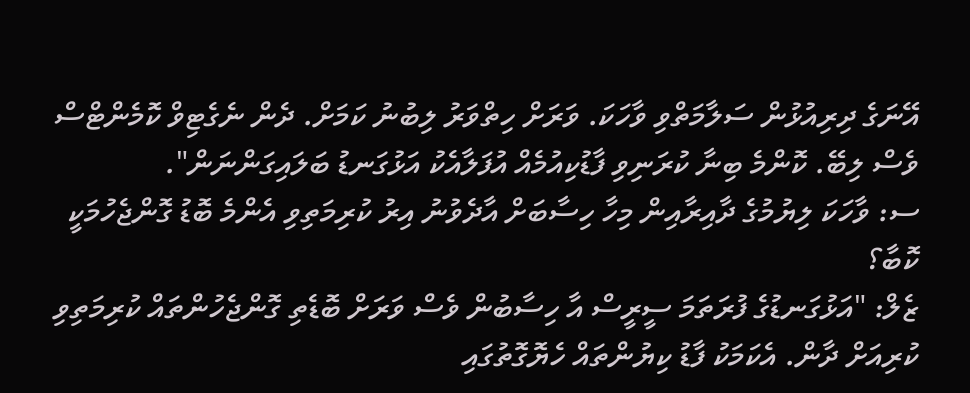އޭނަގެ ދިރިއުޅުން ސަލާމަތްވި ވާހަކަ. ވަރަށް ހިތްވަރު ލިބުނު ކަމަށް. ދެން ނެގެޓިވް ކޮމެންޓްސް ވެސް ލިބޭ. ކޮންމެ ބިނާ ކުރަނިވި ފާޑުކިއުމެއް އުފަލާއެކު އަޅުގަނޑު ބަލައިގަންނަން".
ސ: ވާހަކަ ލިޔުމުގެ ދާއިރާއިން މިހާ ހިސާބަށް އާދެވުނު އިރު ކުރިމަތިވި އެންމެ ބޮޑު ގޮންޖެހުމަކީ ކޮބާ؟
ޒެލް: "އަޅުގަނޑުގެ ފުރަތަމަ ސީރީސް އާ ހިސާބުން ވެސް ވަރަށް ބޮޑެތި ގޮންޖެހުންތައް ކުރިމަތިވި ކުރިއަށް ދާން. އެކަމަކު ފާޑު ކިޔުންތައް ހެޔޮގޮތުގައި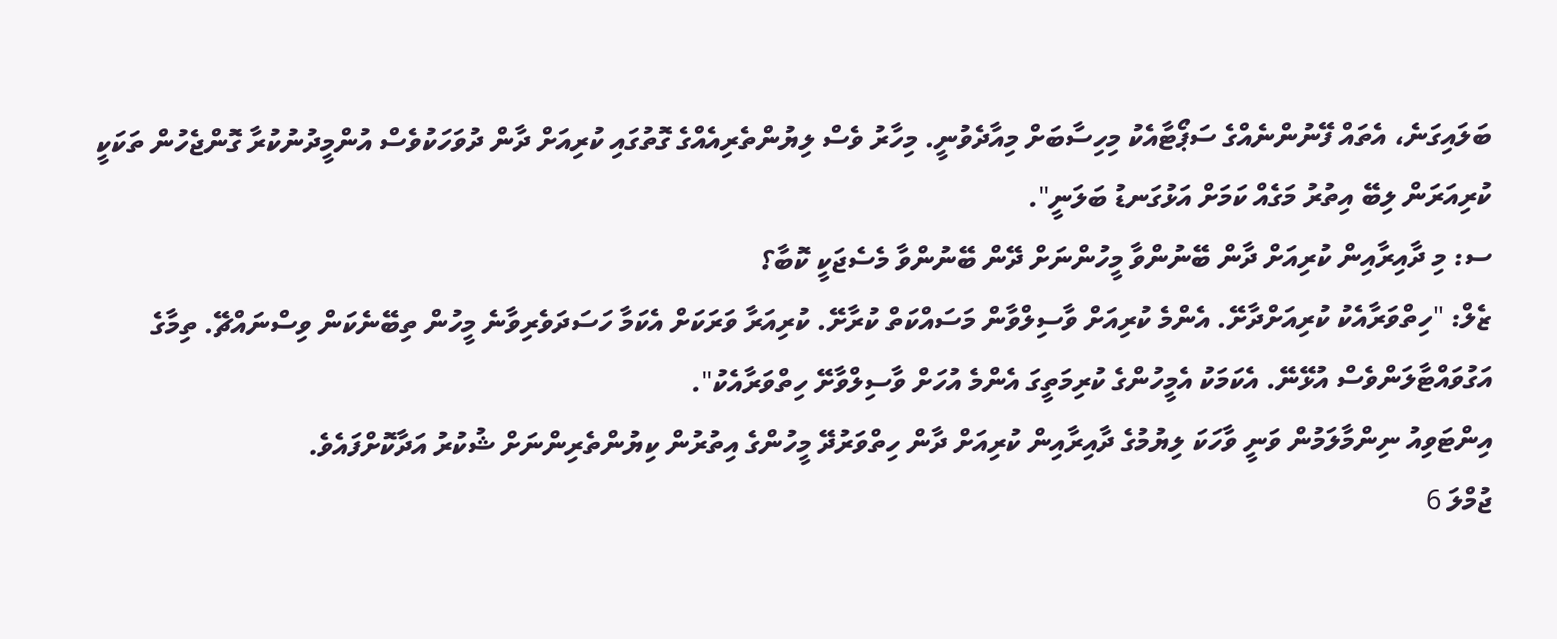ބަލައިގަނެ، އެތައް ފޭނުންނެއްގެ ސަޕޯޓާއެކު މިހިސާބަށް މިއާދެވުނީ. މިހާރު ވެސް ލިޔުންތެރިއެއްގެ ގޮތުގައި ކުރިއަށް ދާން ދުވަހަކުވެސް އުންމީދުނުކުރާ ގޮންޖެހުން ތަކަކީ ކުރިއަރަން ލިބޭ އިތުރު މަގެއް ކަމަށް އަޅުގަނޑު ބަލަނީ".
ސ: މި ދާއިރާއިން ކުރިއަށް ދާން ބޭނުންވާ މީހުންނަށް ދޭން ބޭނުންވާ މެސެޖަކީ ކޮބާ؟
ޒެލް: "ހިތްވަރާއެކު ކުރިއަށްދާށޭ. އެންމެ ކުރިއަށް ވާސިލްވާން މަސައްކަތް ކުރާށޭ. ކުރިއަރާ ވަރަކަށް އެކަމާ ހަސަދަވެރިވާނެ މީހުން ތިބޭނެކަން ވިސްނައްޗޭ. ތިމާގެ އަގުވައްޓާލަންވެސް އުޅޭނޭ. އެކަމަކު އެމީހުންގެ ކުރިމަތީގަ އެންމެ އުހަށް ވާސިލްވާށޭ ހިތްވަރާއެކު".
އިންޓަވިއު ނިންމާލަމުން ވަނީ ވާހަކަ ލިޔުމުގެ ދާއިރާއިން ކުރިއަށް ދާން ހިތްވަރުދޭ މީހުންގެ އިތުރުން ކިޔުންތެރިންނަށް ޝުކުރު އަދާކޮށްފައެވެ.
ޖުމްލަ 6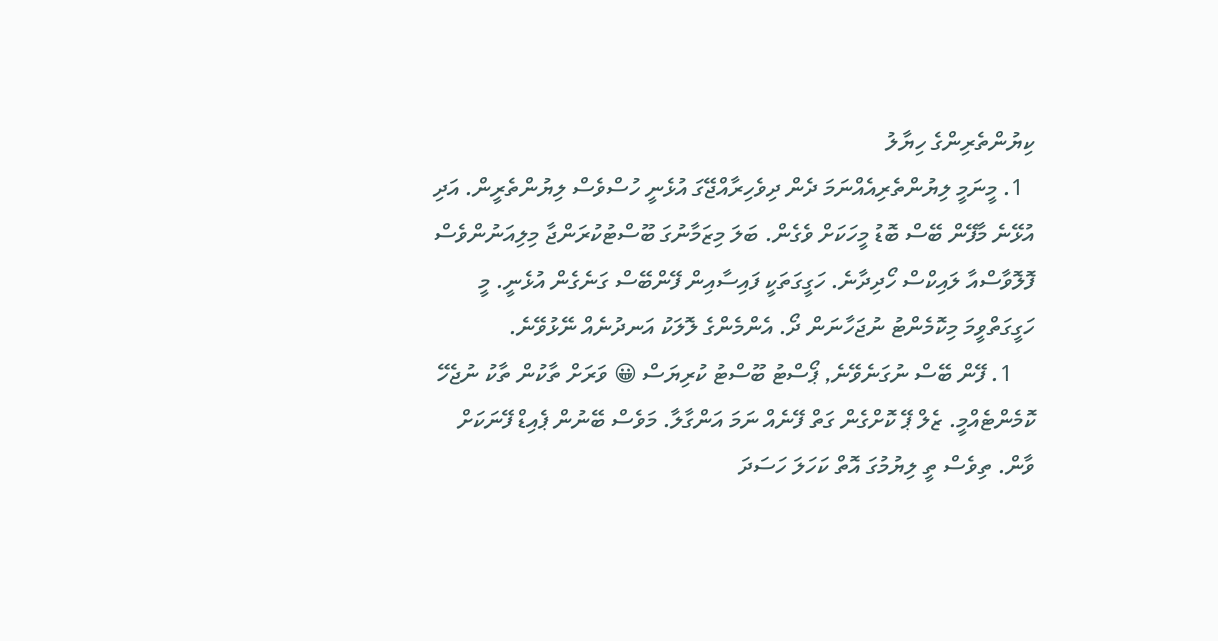ކިޔުންތެރިންގެ ހިޔާލު
  1. މީނަމީ ލިޔުންތެރިއެއްނަމަ ދެން ދިވެހިރާއްޖޭގަ އުޅެނީ ހުސްވެސް ލިޔުންތެރީން. އަދި އުޅޭނެ މާފޭން ބޭސް ބޮޑު މީހަކަށް ވެގެން. ބަލަ މިޒަމާނުގަ ބޫސްޓުކުރަންޖާ މިލިއަނުންވެސް ފޮލޮވާސްއާ ލައިކްސް ހޯދިދާނެ. ހަގީގަތަކީ ފައިސާއިން ފޭންބޭސް ގަނެގެން އުޅެނީ. މީ ހަގީގަތްވީމަ މިކޮމެންޓު ނުޖަހާނަން ދޯ. އެންމެންގެ ލޮލަކު އަނދުނެއް ނޭޅުވޭނެ.
    1. ފޭން ބޭސް ނުގަނެވޭނެ, ޕޯސްޓު ބޫސްޓު ކުރިޔަސް 😀 ވަރަށް ތާކުން ތާކު ނުޖެހޭ ކޮމެންޓެއްމީ. ޒެލް ޕޭ ކޮށްގެން ގަތް ފޭނެއް ނަމަ އަންގާލާ. މަވެސް ބޭނުން ޕެއިޑް ފޭނަކަށް ވާން. ތިވެސް ތީ ލިޔުމުގަ އޮތް ކަހަލަ ހަސަދަ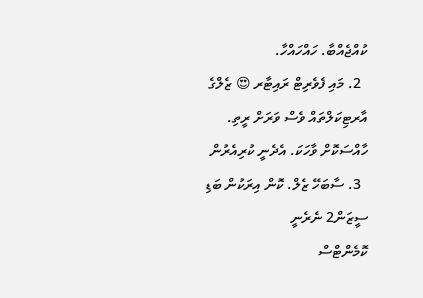ކުއްޖެއްބާ. ހައްހައްހާ.
  2. މައި ފެވެރިޓް ރައިޓާރ 😍 ޒެލްގެ އާރޓިކަލްތައް ވެސް ވަރަށް ރީތި. ހާއްސަކޮށް ވާހަކަ. އެދެނީ ކުރިއެރުން
  3. ސާބަހޭ ޒެލް. ކޮން އިރަކުން ބަޑި ސީޒަން2 ނެރެނީ
ކޮމެންޓްސް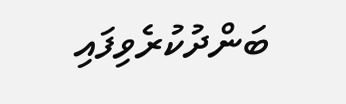ބަންދުކުރެވިފައި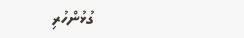ގުޅުންހުރި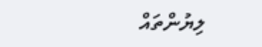ލިޔުންތައް